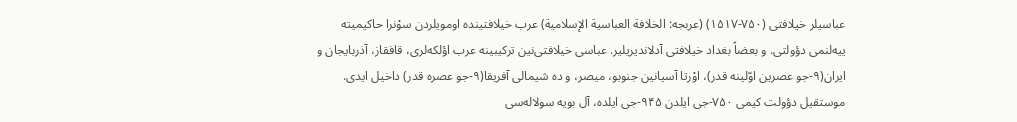عباسیلر خیلافتی (۷۵۰-۱۵۱۷) (عربجه: الخلافة العباسیة الإسلامیة) عرب خیلافتینده اومویلردن سوْنرا حاکیمیته ییه‌لنمی دؤولتی. و بعضاً بغداد خیلافتی آدلاندیریلیر. عباسی خیلافتی‌نین ترکیبینه عرب اؤلکه‌لری، قافقاز، آذربایجان و ایران(۹-جو عصرین اوّلینه قدر)، اوْرتا آسیانین جنوبو، میصر، و ده شیمالی آفریقا(۹-جو عصره قدر) داخیل ایدی. موستقیل دؤولت کیمی ۷۵۰-جی ایلدن ۹۴۵-جی ایلده، آل بویه سولا‌له‌سی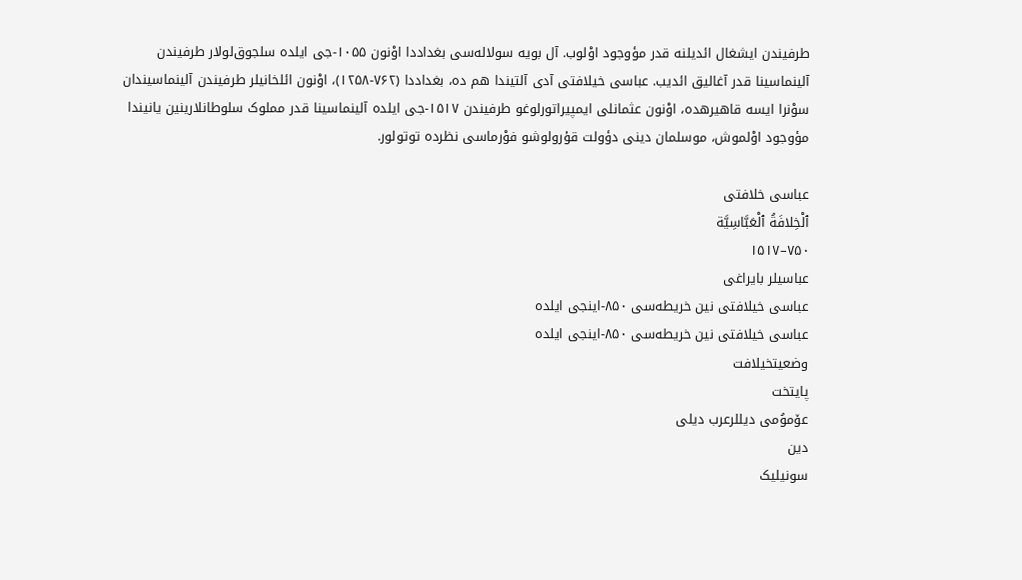طرفیندن ایشغال ائدیلنه قدر مؤوجود اوْلوب. آل بویه سولا‌له‌سی بغداددا اوْنون ۱۰۵۵-جی ایلده سلجوق‌لولار طرفیندن آلینماسینا قدر آغالیق ائدیب. عباسی خیلافتی آدی آلتیندا هم ده، بغداددا (۷۶۲-۱۲۵۸)، اوْنون ائلخانیلر طرفیندن آلینماسیندان سوْنرا ایسه قاهیرهده، اوْنون عثمانلی ایمپیراتورلوغو طرفیندن ۱۵۱۷-جی ایلده آلینماسینا قدر مملوک سلوطانلارینین یانیندا مؤوجود اوْلموش، موسلمان دینی دؤولت قۇرولوشو فوْرماسی نظرده توتولور.

عباسی خلافتی
ٱلْخِلافَةُ ٱلْعَبَّاسِيَّة
۷۵۰–۱۵۱۷
عباسیلر بایراغی
عباسی خیلافتی نین خریطه‌سی ۸۵۰-اینجی ایلده
عباسی خیلافتی نین خریطه‌سی ۸۵۰-اینجی ایلده
وضعیتخیلافت
پایتخت
عۆموُمی دیللرعرب دیلی
دین
سونیلیک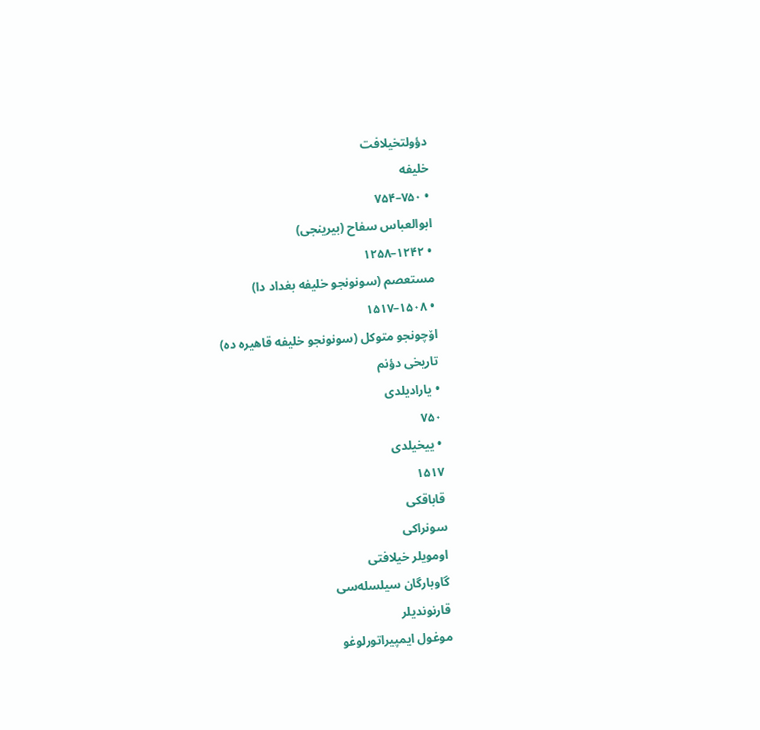دؤولتخیلافت
خلیفه
• ۷۵۰–۷۵۴
ابوالعباس سفاح (بیرینجی)
• ۱۲۴۲–۱۲۵۸
مستعصم (سونونجو خلیفه بغداد دا)
• ۱۵۰۸–۱۵۱۷
اۆچونجو متوکل (سونونجو خلیفه قاهیره ده)
تاریخی دؤنم
• یارادیلدی
۷۵۰
• ییخیلدی
۱۵۱۷
قاباقکی
سونراکی
اومویلر خیلافتی
گاوبارگان سیلسله‌سی
قارنوندیلر
موغول ایمپیراتورلوغو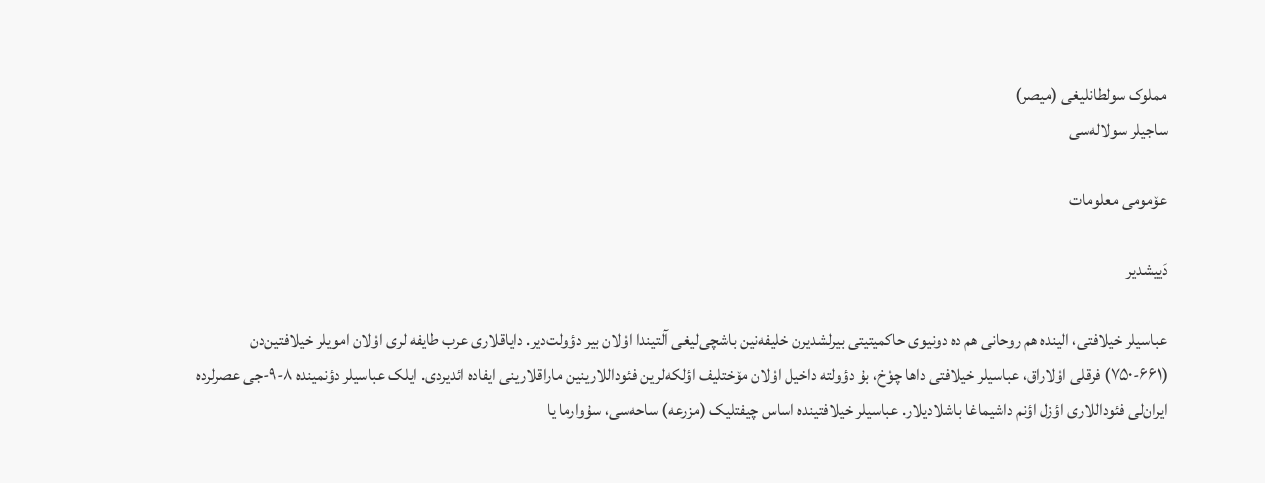مملوک سولطانلیغی (میصر)
ساجیلر سولا‌له‌سی

عۆمومی معلومات

دَییشدیر

عباسیلر خیلافتی، الینده هم روحانی هم ده دونیوی حاکمیتیتی بیرلشدیرن خلیفه‌نین باشچی‌لیغی آلتیندا اوْلان بیر دؤولت‌دیر. دایاقلاری عرب طایفه لری اوْلان امویلر خیلافتین‌دن (۶۶۱-۷۵۰) فرقلی اوْلاراق، عباسیلر خیلافتی داها چوْخ، بۇ دؤولته داخیل اوْلان مۆختلیف اؤلکه‌لرین فئوداللارینین ماراقلارینی ایفاده ائدیردی. ایلک عباسیلر دؤنمینده ۸-۹-جی عصرلرده ایران‌لی فئوداللاری اؤزل اؤ‌نم داشیماغا باشلادیلار. عباسیلر خیلافتینده اساس چیفتلیک (مزرعه) ساحه‌سی، سۇوارما یا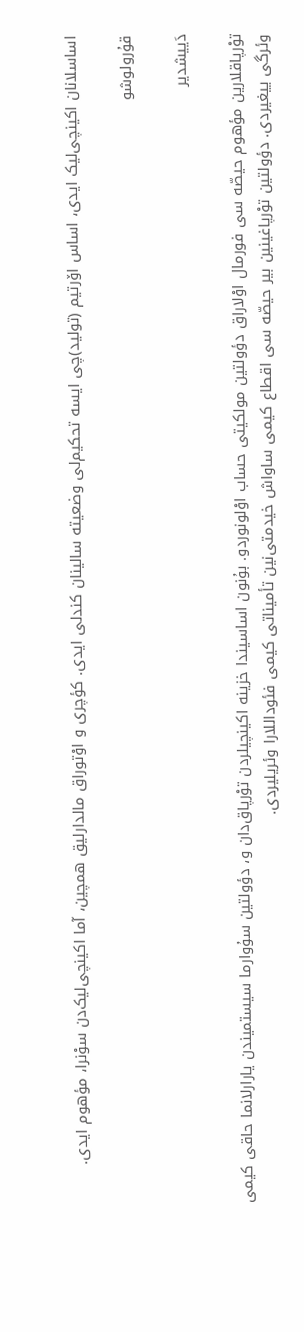اساسلانان ‌اکینچی‌لیک ایدی، اساس اۆرتیم (تولید)چی ایسه تحکیم‌لی وضعیته سالینان کندلی ایدی. کؤچری و اوْتوراق مالدارلیق همچین، آما ‌اکینچی‌لیک‌دن سوْنرا، مؤهوم ایدی.

قۇرولوشو

دَییشدیر

توْرپاقلارین مؤهوم حیصّه ‌سی فورمال اوْلاراق دؤولتین مولکیتی حساب اوْلونوردو. بۇنون اساسیندا خزینه اکینچیلردن توْرپاق‌دان و، دؤولتین سۇوارما سیستمیندن یارارلانما حاقی کیمی وئرگی ییغیردی. دؤولتین توْرپاغینین بیر حیصّه ‌سی اقطاع کیمی ساواش خیدمتی‌نین تأمیناتی کیمی فئوداللارا وئریلیردی.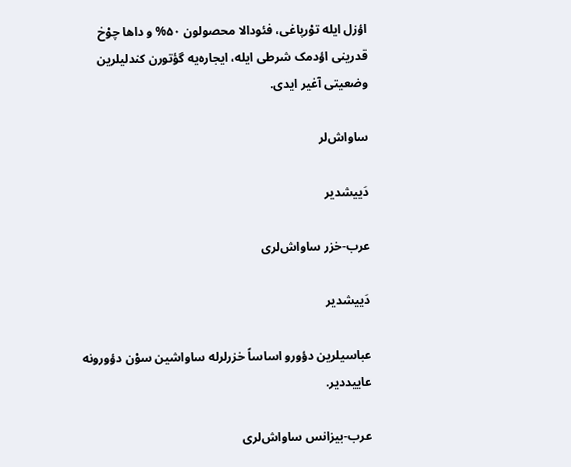اؤزل ایله توْرپاغی، فئودالا محصولون ۵۰% و داها چوْخ قدرینی اؤد‌مک شرطی ایله، ایجاره‌یه گؤتورن کندلیلرین وضعیتی آغیر ایدی.

ساواش‌لر

دَییشدیر

عرب-خزر ساواش‌لری

دَییشدیر

عباسیلرین دؤورو اساساً خزرلرله ساواشین سوْن دؤورونه عاییددیر.

عرب-بیزانس ساواش‌لری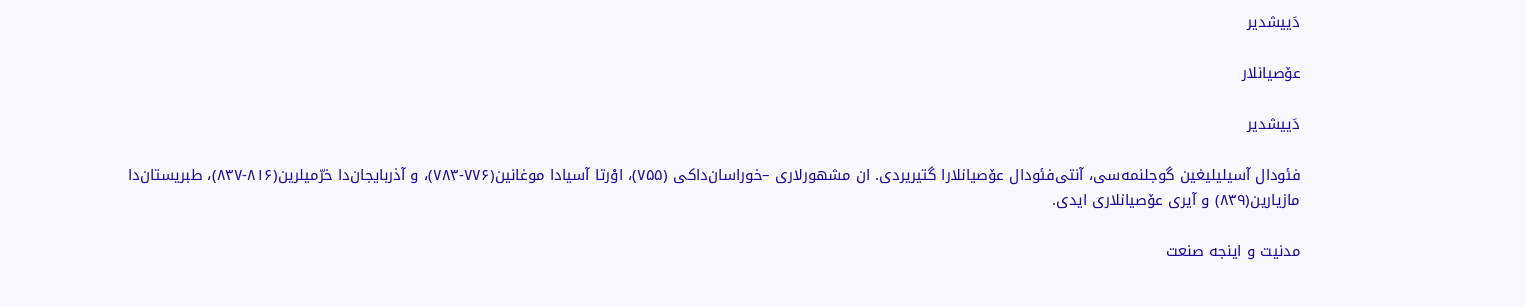دَییشدیر

عۆصیانلار

دَییشدیر

فئودال آسیلیلیغین گوجلنمه‌سی، آنتی‌فئودال عۆصیانلارا گتیریردی. ان مشهورلاری –خوراسان‌داکی (۷۵۵)، اوْرتا آسیادا موغانین(۷۷۶-۷۸۳)، و آذربایجان‌دا خرّمیلرین(۸۱۶-۸۳۷)، طبریستان‌دا مازیارین(۸۳۹) و آیری عۆصیانلاری ایدی.

مدنیت و اینجه صنعت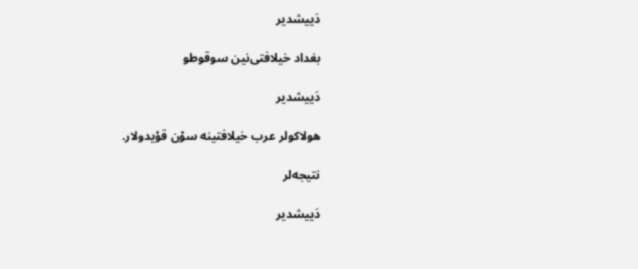دَییشدیر

بغداد خیلافتی‌نین سوقوطو

دَییشدیر

هولاکولر عرب خیلافتینه سوْن قوْیدولار.

نتیجه‌لر

دَییشدیر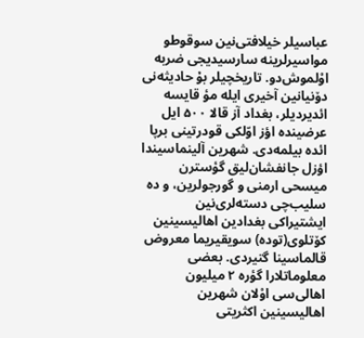عباسیلر خیلافتی‌نین سوقوطو مواسیرلرینه سارسیدیجی ضربه اوْلموش‌دو. تاریخچیلر بۇ حادیثه‌نی دۆنیانین آخیری ایله مؤ قایسه ائدیردیلر، بغداد آز قالا ۵۰۰ ایل عرضینده اؤز اوّلکی قودرتینی برپا ائده بیلمه‌دی. شهرین آلینماسیندا اؤزل جانفشان‌لیق گؤسترن میسحی ارمنی و گورجولرین، و ده سلیب‌چی دسته‌لری‌نین ایشتیراکی بغدادین اهالیسینین کۆتلوی(توده) سویقیریما معروض قالماسینا گتیردی. بعضی معلوماتلارا گؤره ۲ میلیون اهالی‌سی اوْلان شهرین اهالیسینین اکثریتی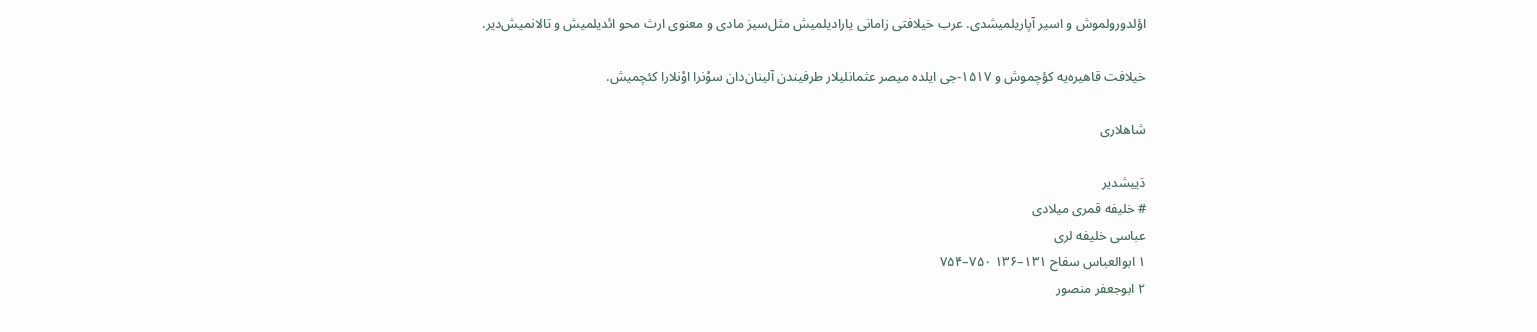اؤلدورولموش و اسیر آپاریلمیشدی. عرب خیلافتی زامانی یارادیلمیش مثل‌سیز مادی و معنوی ارث محو ائدیلمیش و تالانمیش‌دیر.

خیلافت قاهیره‌یه کؤچموش و ۱۵۱۷-جی ایلده میصر عثمانلیلار طرفیندن آلینان‌دان سوْنرا اوْنلارا کئچمیش.

شاهلاری

دَییشدیر
# خلیفه قمری میلادی
عباسی خلیفه لری
۱ ابوالعباس سفاح ۱۳۱–۱۳۶ ۷۵۰–۷۵۴
۲ ابوجعفر منصور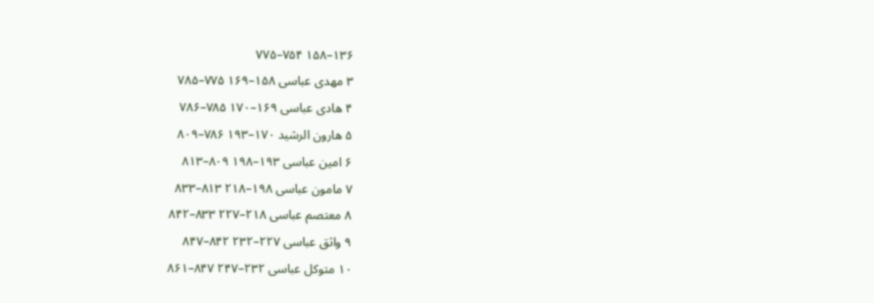۱۳۶–۱۵۸ ۷۵۴–۷۷۵
۳ مهدی عباسی ۱۵۸–۱۶۹ ۷۷۵–۷۸۵
۴ هادی عباسی ۱۶۹–۱۷۰ ۷۸۵–۷۸۶
۵ هارون الرشید ۱۷۰–۱۹۳ ۷۸۶–۸۰۹
۶ امین عباسی ۱۹۳–۱۹۸ ۸۰۹–۸۱۳
۷ مامون عباسی ۱۹۸–۲۱۸ ۸۱۳–۸۳۳
۸ معتصم عباسی ۲۱۸–۲۲۷ ۸۳۳–۸۴۲
۹ واثق عباسی ۲۲۷–۲۳۲ ۸۴۲–۸۴۷
۱۰ متوکل عباسی ۲۳۲–۲۴۷ ۸۴۷–۸۶۱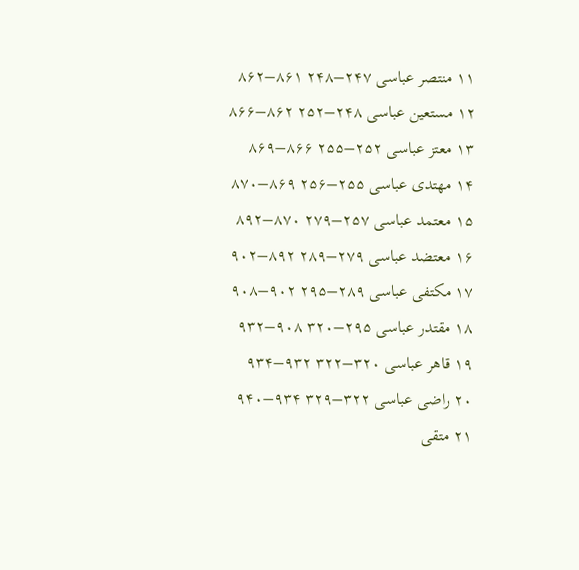۱۱ منتصر عباسی ۲۴۷–۲۴۸ ۸۶۱–۸۶۲
۱۲ مستعین عباسی ۲۴۸–۲۵۲ ۸۶۲–۸۶۶
۱۳ معتز عباسی ۲۵۲–۲۵۵ ۸۶۶–۸۶۹
۱۴ مهتدی عباسی ۲۵۵–۲۵۶ ۸۶۹–۸۷۰
۱۵ معتمد عباسی ۲۵۷–۲۷۹ ۸۷۰–۸۹۲
۱۶ معتضد عباسی ۲۷۹–۲۸۹ ۸۹۲–۹۰۲
۱۷ مکتفی عباسی ۲۸۹–۲۹۵ ۹۰۲–۹۰۸
۱۸ مقتدر عباسی ۲۹۵–۳۲۰ ۹۰۸–۹۳۲
۱۹ قاهر عباسی ۳۲۰–۳۲۲ ۹۳۲–۹۳۴
۲۰ راضی عباسی ۳۲۲–۳۲۹ ۹۳۴–۹۴۰
۲۱ متقی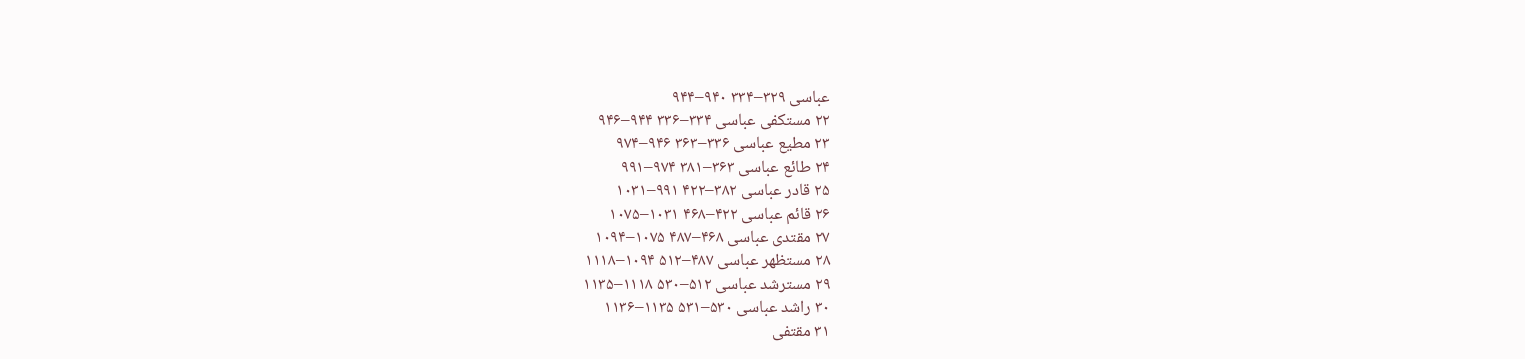عباسی ۳۲۹–۳۳۴ ۹۴۰–۹۴۴
۲۲ مستکفی عباسی ۳۳۴–۳۳۶ ۹۴۴–۹۴۶
۲۳ مطیع عباسی ۳۳۶–۳۶۳ ۹۴۶–۹۷۴
۲۴ طائع عباسی ۳۶۳–۳۸۱ ۹۷۴–۹۹۱
۲۵ قادر عباسی ۳۸۲–۴۲۲ ۹۹۱–۱۰۳۱
۲۶ قائم عباسی ۴۲۲–۴۶۸ ۱۰۳۱–۱۰۷۵
۲۷ مقتدی عباسی ۴۶۸–۴۸۷ ۱۰۷۵–۱۰۹۴
۲۸ مستظهر عباسی ۴۸۷–۵۱۲ ۱۰۹۴–۱۱۱۸
۲۹ مسترشد عباسی ۵۱۲–۵۳۰ ۱۱۱۸–۱۱۳۵
۳۰ راشد عباسی ۵۳۰–۵۳۱ ۱۱۳۵–۱۱۳۶
۳۱ مقتفی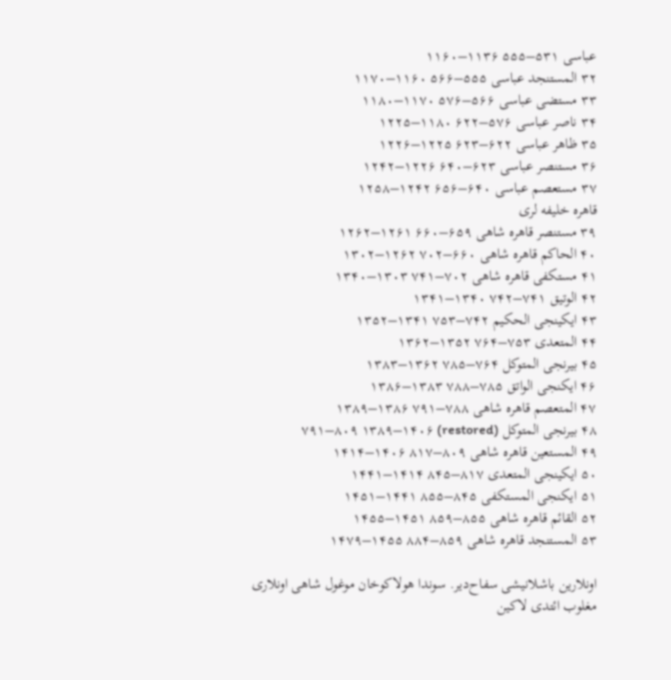عباسی ۵۳۱–۵۵۵ ۱۱۳۶–۱۱۶۰
۳۲ المستنجد عباسی ۵۵۵–۵۶۶ ۱۱۶۰–۱۱۷۰
۳۳ مستضی عباسی ۵۶۶–۵۷۶ ۱۱۷۰–۱۱۸۰
۳۴ ناصر عباسی ۵۷۶–۶۲۲ ۱۱۸۰–۱۲۲۵
۳۵ ظاهر عباسی ۶۲۲–۶۲۳ ۱۲۲۵–۱۲۲۶
۳۶ مستنصر عباسی ۶۲۳–۶۴۰ ۱۲۲۶–۱۲۴۲
۳۷ مستعصم عباسی ۶۴۰–۶۵۶ ۱۲۴۲–۱۲۵۸
قاهره خلیفه لری
۳۹ مستنصر قاهره شاهی ۶۵۹–۶۶۰ ۱۲۶۱–۱۲۶۲
۴۰ الحاکم قاهره شاهی ۶۶۰–۷۰۲ ۱۲۶۲–۱۳۰۲
۴۱ مستکفی قاهره شاهی ۷۰۲–۷۴۱ ۱۳۰۳–۱۳۴۰
۴۲ الوتیق ۷۴۱–۷۴۲ ۱۳۴۰–۱۳۴۱
۴۳ ایکینجی الحکیم ۷۴۲–۷۵۳ ۱۳۴۱–۱۳۵۲
۴۴ المتعدی ۷۵۳–۷۶۴ ۱۳۵۲–۱۳۶۲
۴۵ بیرنجی المتوکل ۷۶۴–۷۸۵ ۱۳۶۲–۱۳۸۳
۴۶ ایکنجی الواتق ۷۸۵–۷۸۸ ۱۳۸۳–۱۳۸۶
۴۷ المتعصم قاهره شاهی ۷۸۸–۷۹۱ ۱۳۸۶–۱۳۸۹
۴۸ بیرنجی المتوکل (restored) ۷۹۱–۸۰۹ ۱۳۸۹–۱۴۰۶
۴۹ المستعین قاهره شاهی ۸۰۹–۸۱۷ ۱۴۰۶–۱۴۱۴
۵۰ ایکینجی المتعدی ۸۱۷–۸۴۵ ۱۴۱۴–۱۴۴۱
۵۱ ایکنجی المستکفی ۸۴۵–۸۵۵ ۱۴۴۱–۱۴۵۱
۵۲ القائم قاهره شاهی ۸۵۵–۸۵۹ ۱۴۵۱–۱۴۵۵
۵۳ المستنجد قاهره شاهی ۸۵۹–۸۸۴ ۱۴۵۵–۱۴۷۹

اونلارین باشلانیشی سفاح‌دیر. سوندا هولاکوخان موغول شاهی اونلاری مغلوب ائتدی لاکین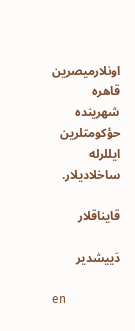اونلارمیصر‌ین قاهره شهرینده حؤکومتلرین ایللرله ساخلادیلار.

قایناقلار

دَییشدیر

en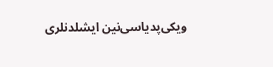ویکی‌پدیاسی‌نین ایشلدنلری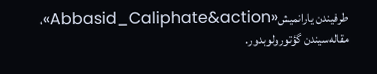طرفیندن یارانمیش«Abbasid_Caliphate&action»، مقاله‌سیندن گؤتورولوبدور.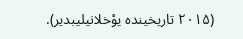(۲۰۱۵ تاریخینده یوْخلانیلیبدیر).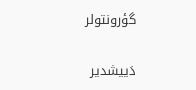گؤرونتولر

دَییشدیر